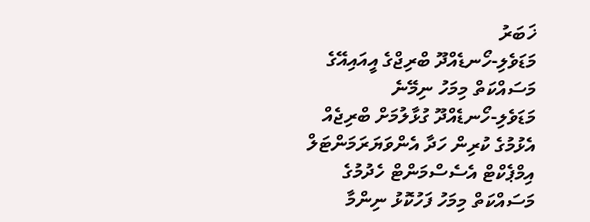ޚަބަރު
މަޑަވެލި-ހޯނޑެއްދޫ ބްރިޖްގެ އީއައިއޭގެ މަސައްކަތް މިމަހު ނިމޭނެ
މަޑަވެލި-ހޯނޑެއްދޫ ގުޅާލުމަށް ބްރިޖެއް އެޅުމުގެ ކުރިން ހަދާ އެންވަޔަރަމަންޓަލް އިމްޕެކްޓް އެސެސްމަންޓް ހެދުމުގެ މަސައްކަތް މިމަހު ފަހުކޮޅު ނިންމާ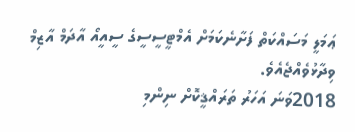ޢަމަލީ މަސައްކަތް ފަށާނެކަމަށް އެމްޓީސީސީގެ ސީއީއޯ އާދަމް އާޒިމް ވިދާޅުވެއްޖެއެވެ.
2018ވަނަ އަހަރު ތަރައްޤީކޮށް ނިންމި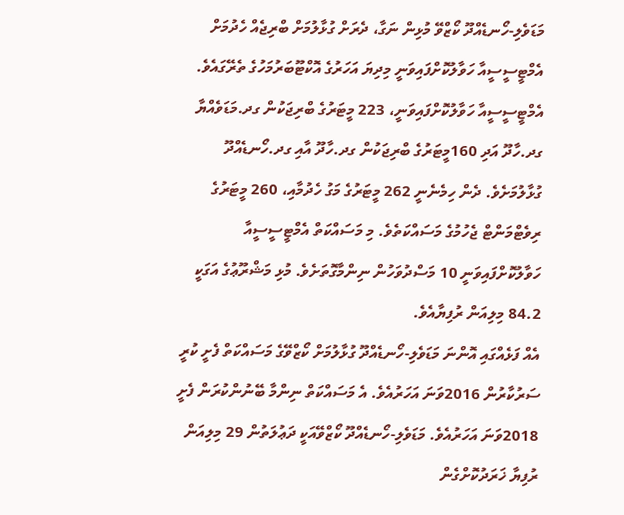މަޑަވެލި-ހޯނޑެއްދޫ ކޯޒްވޭ މުޅިން ނަގާ، ދެރަށް ގުޅާލުމަށް ބްރިޖެއް ހެދުމަށް އެމްޓީސީސީއާ ހަވާލުކޮށްފައިވަނީ މިދިޔަ އަހަރުގެ އޮކްޓޫބަރުމަހުގެ ތެރޭގައެވެ.
އެމްޓީސީސީއާ ހަވާލުކޮށްފައިވަނީ، 223 މީޓަރުގެ ބްރިޖަކުން ގދ.މަޑަވެއްޔާ ގދ.ހާދޫ އަދި 160މީޓަރުގެ ބްރިޖަކުން ގދ.ހާދޫ އާއި ގދ.ހޯނޑެއްދޫ ގުޅާލުމަށެވެ. ދެން ހިމެނެނީ 262 މީޓަރުގެ މަގު ހެދުމާއި، 260 މީޓަރުގެ ރިވެޓްމަންޓް ޖެހުމުގެ މަސައްކަތެވެ. މި މަސައްކަތް އެމްޓީސީސީއާ ހަވާލުކޮށްފައިވަނީ 10 މަސްދުވަހުން ނިންމާގޮތަށެވެ. މުޅި މަޝްރޫޢުގެ އަގަކީ 84.2 މިލިއަން ރުފިޔާއެވެ.
އެއް ފަޅެއްގައި އޮންނަ މަޑަވެލި-ހޯނޑެއްދޫ ގުޅާލުމަށް ކޯޒްވޭގެ މަސައްކަތް ފެށީ ކުރީ ސަރުކާރުން 2016ވަނަ އަހަރުއެވެ. އެ މަސައްކަތް ނިންމާ ބޭނުންކުރަން ފެށީ 2018ވަނަ އަހަރުއެވެ. މަޑަވެލި-ހޯނޑެއްދޫ ކޯޒްވޭއަކީ ދަޢުލަތުން 29 މިލިއަން ރުފިޔާ ޚަރަދުކޮށްގެން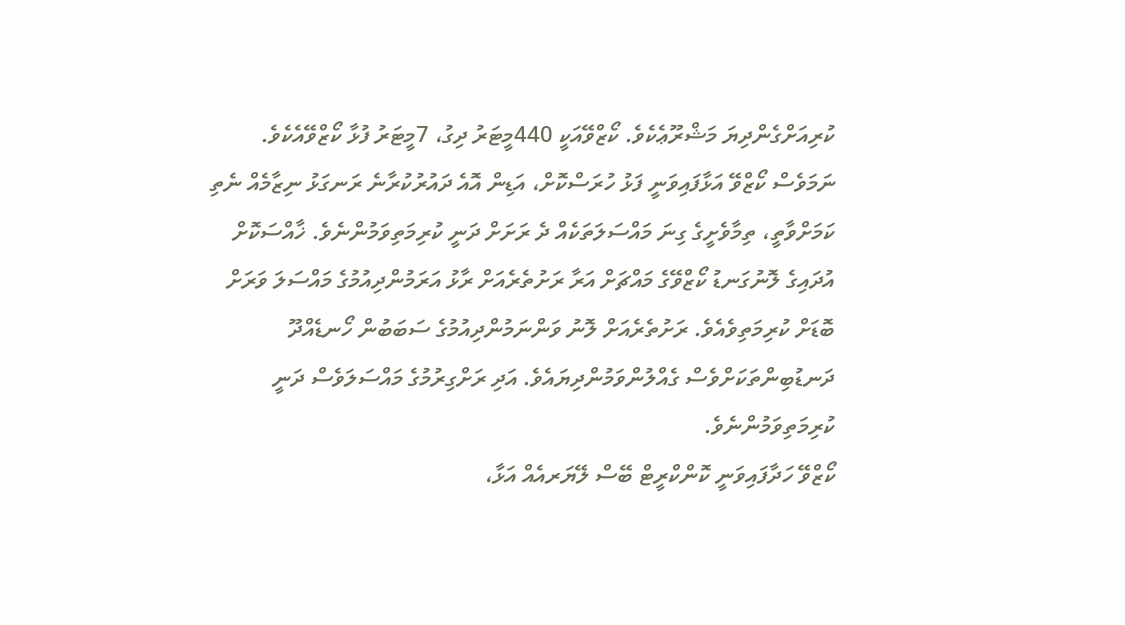ކުރިއަށްގެންދިޔަ މަޝްރޫޢެކެވެ. ކޯޒްވޭއަކީ 440މީޓަރު ދިގު، 7މީޓަރު ފުޅާ ކޯޒްވޭއެކެވެ.
ނަމަވެސް ކޯޒްވޭ އަޅާފައިވަނީ ފަޅު ހުރަސްކޮށް، އަޑިން އޮއެ ދައުރުކުރާނެ ރަނގަޅު ނިޒާމެއް ނެތި ކަމަށްވާތީ، ތިމާވެށީގެ ގިނަ މައްސަލަތަކެއް ދެ ރަށަށް ދަނީ ކުރިމަތިވަމުންނެވެ. ޚާއްސަކޮށް އުދައިގެ ލޮނުގަނޑު ކޯޒްވޭގެ މައްޗަށް އަރާ ރަށުތެރެއަށް ރާޅު އަރަމުންދިއުމުގެ މައްސަލަ ވަރަށް ބޮޑަށް ކުރިމަތިވެއެވެ. ރަށުތެރެއަށް ލޮނު ވަންނަމުންދިއުމުގެ ސަބަބުން ހޯނޑެއްދޫ ދަނޑުބިންތަކަށްވެސް ގެއްލުންވަމުންދިޔައެވެ. އަދި ރަށްގިރުމުގެ މައްސަލަވެސް ދަނީ ކުރިމަތިވަމުންނެވެ.
ކޯޒްވޭ ހަދާފައިވަނީ ކޮންކްރީޓް ބޭސް ލޭޔަރއެއް އަޅާ،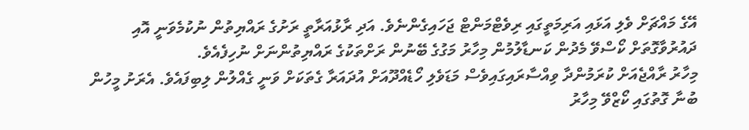އޭގެ މައްޗަށް ވެލި އަޅައި އަރިމަތީގައި ރިވެޓްމަންޓް ޖަހައިގެންނެވެ. އަދި ރާޅުއަރާތީ ރަށުގެ ރައްޔިތުން ނުކުމެވަނީ އޮއި ދައުރުވާގޮތަށް ކޯސްވޭ މެދުން ކަނޑާލުމުން މިހާރު މަގުގެ ބޭނުން ރަށްތަކުގެ ރައްޔިތުންނަށް ނުހިފެއެވެ.
މިހާރު ރާއްޖެއަށް ކުރަމުންދާ ވިއްސާރައިގައިވެސް މަޑަވެލި ހޯޑެއްދޫއަށް އުދައަރާ ގެތަކަށް ވަނީ ގެއްލުން ލިބިފައެވެ. އެރަށު މީހުން ބުނާ ގޮތުގައި ކޯޒްވޭ މިހާރު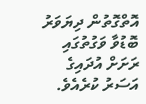އޮތްގޮތުން ދިޔަވަރު ބޮޑުވާ ވަގުތުގައި ރަށަށް އުދައިގެ އަސަރު ކުރެއެވެ.